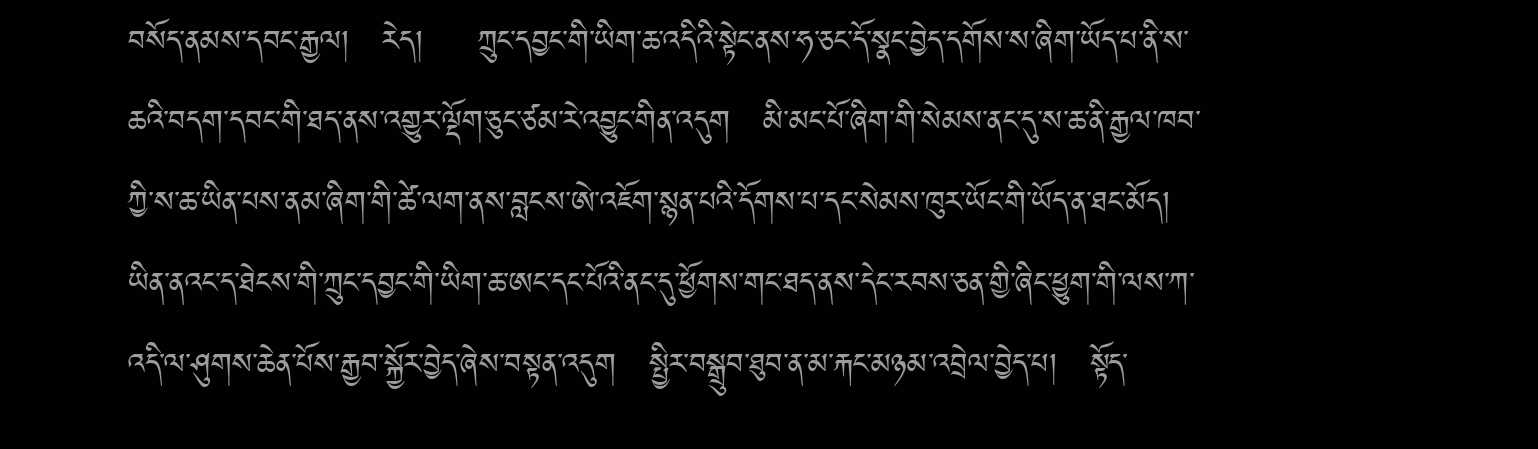བསོད་ནམས་དབང་རྒྱལ།   རེད།     ཀྲུང་དབྱང་གི་ཡིག་ཆ་འདིའི་སྟེང་ནས་ཧ་ཅང་དོ་སྣང་བྱེད་དགོས་ས་ཞིག་ཡོད་པ་ནི་ས་ཆའི་བདག་དབང་གི་ཐད་ནས་འགྱུར་ལྡོག་ཅུང་ཙམ་རེ་འབྱུང་གིན་འདུག   མི་མང་པོ་ཞིག་གི་སེམས་ནང་དུ་ས་ཆ་ནི་རྒྱལ་ཁབ་ཀྱི་ས་ཆ་ཡིན་པས་ནམ་ཞིག་གི་ཚེ་ལག་ནས་བླངས་ཨེ་འཇོག་སྙན་པའི་དོགས་པ་དང་སེམས་ཁུར་ཡོང་གི་ཡོད་ན་ཐང་མོད།   ཡིན་ནའང་ད་ཐེངས་གི་ཀྲུང་དབྱང་གི་ཡིག་ཆ་ཨང་དང་པོའི་ནང་དུ་ཕྱོགས་གང་ཐད་ནས་དེང་རབས་ཅན་གྱི་ཞིང་ཕྱུག་གི་ལས་ཀ་འདི་ལ་ཤུགས་ཆེན་པོས་རྒྱབ་སྐྱོར་བྱེད་ཞེས་བསྟན་འདུག   སྤྱིར་བསྒྲུབ་ཐུབ་ན་མ་རྐང་མཉམ་འབྲེལ་བྱེད་པ།   སྟོད་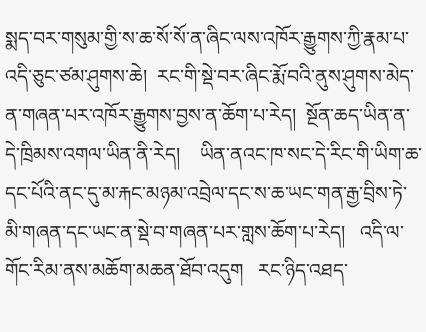སྨད་བར་གསུམ་གྱི་ས་ཆ་སོ་སོ་ན་ཞིང་ལས་འཁོར་རྒྱུགས་ཀྱི་རྣམ་པ་འདི་ཅུང་ཙམ་ཤུགས་ཆེ།  རང་གི་སྡེ་བར་ཞིང་རྨོ་བའི་ནུས་ཤུགས་མེད་ན་གཞན་པར་འཁོར་རྒྱུགས་བྱས་ན་ཆོག་པ་རེད།  སྔོན་ཆད་ཡིན་ན་དེ་ཁྲིམས་འགལ་ཡིན་ནི་རེད།    ཡིན་ནའང་ཁ་སང་དེ་རིང་གི་ཡིག་ཆ་དང་པོའི་ནང་དུ་མ་རྐང་མཉམ་འབྲེལ་དང་ས་ཆ་ཡང་གན་རྒྱ་བྲིས་ཏེ་མི་གཞན་དང་ཡང་ན་སྡེ་བ་གཞན་པར་གླས་ཆོག་པ་རེད།   འདི་ལ་གོང་རིམ་ནས་མཆོག་མཆན་ཐོབ་འདུག   རང་ཉིད་འཐད་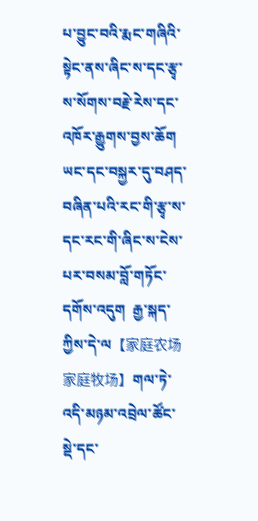པ་བྱུང་བའི་རྨང་གཞིའི་སྟེང་ནས་ཞིང་ས་དང་རྩྭ་ས་སོགས་བརྗེ་རེས་དང་འཁོར་རྒྱུགས་བྱས་ཆོག    ཡང་དང་བསྐྱར་དུ་བཤད་བཞིན་པའི་རང་གི་རྩྭ་ས་དང་རང་གི་ཞིང་ས་ངེས་པར་བསམ་བློ་གཏོང་དགོས་འདུག  རྒྱ་སྐད་ཀྱིས་དེ་ལ【家庭农场家庭牧场】གལ་ཏེ་འདི་མཉམ་འབྲེལ་ཚོང་སྡེ་དང་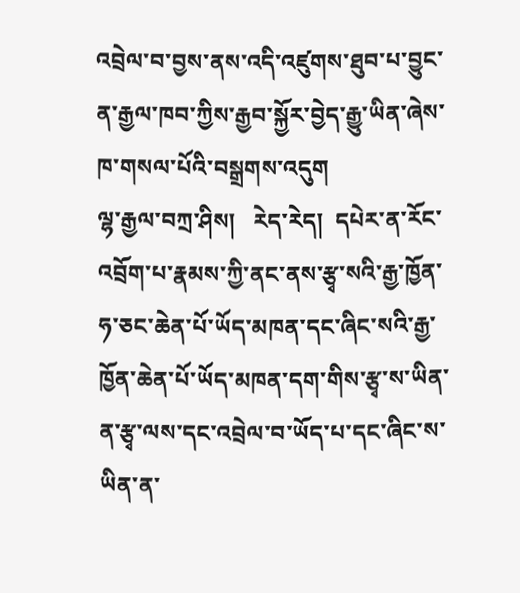འབྲེལ་བ་བྱས་ནས་འདི་འཛུགས་ཐུབ་པ་བྱུང་ན་རྒྱལ་ཁབ་ཀྱིས་རྒྱབ་སྐྱོར་བྱེད་རྒྱུ་ཡིན་ཞེས་ཁ་གསལ་པོའི་བསྒྲགས་འདུག
ལྷ་རྒྱལ་བཀྲ་ཤིས།   རེད་རེད།  དཔེར་ན་རོང་འབྲོག་པ་རྣམས་ཀྱི་ནང་ནས་རྩྭ་སའི་རྒྱ་ཁྱོན་ཧ་ཅང་ཆེན་པོ་ཡོད་མཁན་དང་ཞིང་སའི་རྒྱ་ཁྱོན་ཆེན་པོ་ཡོད་མཁན་དག་གིས་རྩྭ་ས་ཡིན་ན་རྩྭ་ལས་དང་འབྲེལ་བ་ཡོད་པ་དང་ཞིང་ས་ཡིན་ན་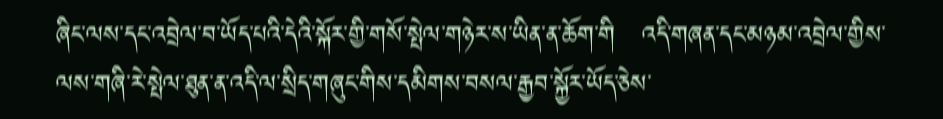ཞིང་ལས་དང་འབྲེལ་བ་ཡོད་པའི་དེའི་སྐོར་གྱི་གསོ་སྤེལ་གཉེར་ས་ཡིན་ན་ཆོག་གི   འདི་གཞན་དང་མཉམ་འབྲེལ་གྱིས་ལས་གཞི་རེ་སྤེལ་ཐུན་ན་འདི་ལ་སྲིད་གཞུང་གིས་དམིགས་བསལ་རྒྱབ་སྐྱོར་ཡོད་ཅེས་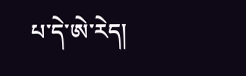པ་དེ་ཨེ་རེད།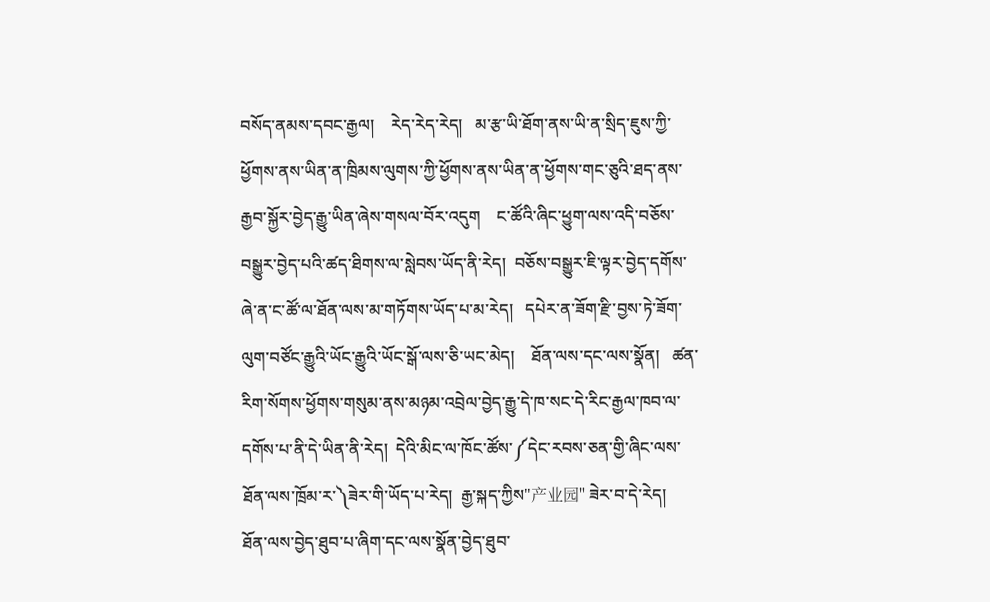བསོད་ནམས་དབང་རྒྱལ།    རེད་རེད་རེད།   མ་རྩ་ཡི་ཐོག་ནས་ཡི་ན་སྲིད་ཇུས་ཀྱི་ཕྱོགས་ནས་ཡིན་ན་ཁྲིམས་ལུགས་ཀྱི་ཕྱོགས་ནས་ཡིན་ན་ཕྱོགས་གང་ཅུའི་ཐད་ནས་རྒྱབ་སྐྱོར་བྱེད་རྒྱུ་ཡིན་ཞེས་གསལ་བོར་འདུག    ང་ཚོའི་ཞིང་ཕྱུག་ལས་འདི་བཅོས་བསྒྱུར་བྱེད་པའི་ཚད་ཐིགས་ལ་སླེབས་ཡོད་ནི་རེད།  བཅོས་བསྒྱུར་ཇི་ལྟར་བྱེད་དགོས་ཞེ་ན་ང་ཚོ་ལ་ཐོན་ལས་མ་གཏོགས་ཡོད་པ་མ་རེད།   དཔེར་ན་ཟོག་རྫི་བྱས་ཏེ་ཟོག་ལུག་བཙོང་རྒྱུའི་ཡོང་རྒྱུའི་ཡོང་སྒོ་ལས་ཅི་ཡང་མེད།    ཐོན་ལས་དང་ལས་སྣོན།   ཚན་རིག་སོགས་ཕྱོགས་གསུམ་ནས་མཉམ་འབྲེལ་བྱེད་རྒྱུ་དེ་ཁ་སང་དེ་རིང་རྒྱལ་ཁབ་ལ་དགོས་པ་ནི་དེ་ཡིན་ནི་རེད།  དེའི་མིང་ལ་ཁོང་ཚོས་༼དེང་རབས་ཅན་གྱི་ཞིང་ལས་ཐོན་ལས་ཁྲོམ་ར་༽ཟེར་གི་ཡོད་པ་རེད།  རྒྱ་སྐད་ཀྱིས"产业园" ཟེར་བ་དེ་རེད།    ཐོན་ལས་བྱེད་ཐུབ་པ་ཞིག་དང་ལས་སྣོན་བྱེད་ཐུབ་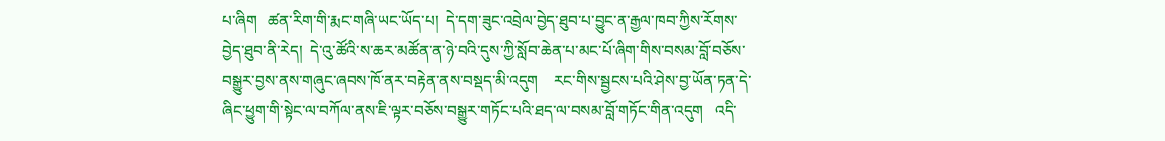པ་ཞིག   ཚན་རིག་གི་རྨང་གཞི་ཡང་ཡོད་པ།  དེ་དག་ཟུང་འབྲེལ་བྱེད་ཐུབ་པ་བྱུང་ན་རྒྱལ་ཁབ་ཀྱིས་རོགས་བྱེད་ཐུབ་ནི་རེད།  དེ་འུ་ཚོའི་ས་ཆར་མཚོན་ན་ཉེ་བའི་དུས་ཀྱི་སློབ་ཆེན་པ་མང་པོ་ཞིག་གིས་བསམ་བློ་བཅོས་བསྒྱུར་བྱས་ནས་གཞུང་ཞབས་ཁོ་ནར་བརྟེན་ནས་བསྡད་མི་འདུག    རང་གིས་སྦྱངས་པའི་ཤེས་བྱ་ཡོན་ཏན་དེ་ཞིང་ཕྱུག་གི་སྟེང་ལ་བཀོལ་ནས་ཇི་ལྟར་བཅོས་བསྒྱུར་གཏོང་པའི་ཐད་ལ་བསམ་བློ་གཏོང་གིན་འདུག   འདི་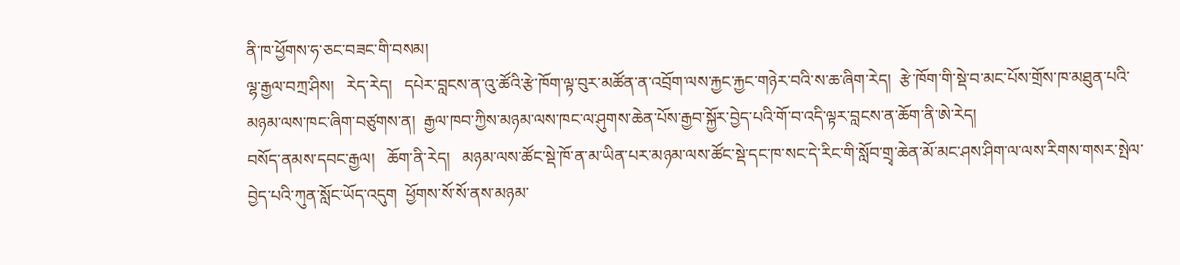ནི་ཁ་ཕྱོགས་ཧ་ཅང་བཟང་གི་བསམ།
ལྷ་རྒྱལ་བཀྲ་ཤིས།   རེད་རེད།   དཔེར་བླངས་ན་འུ་ཚོའི་རྩེ་ཁོག་ལྟ་བུར་མཚོན་ན་འབྲོག་ལས་རྐྱང་རྐྱང་གཉེར་བའི་ས་ཆ་ཞིག་རེད།  རྩེ་ཁོག་གི་སྡེ་བ་མང་པོས་གྲོས་ཁ་མཐུན་པའི་མཉམ་ལས་ཁང་ཞིག་བཙུགས་ན།  རྒྱལ་ཁབ་ཀྱིས་མཉམ་ལས་ཁང་ལ་ཤུགས་ཆེན་པོས་རྒྱབ་སྐྱོར་བྱེད་པའི་གོ་བ་འདི་ལྟར་བླངས་ན་ཆོག་ནི་ཨེ་རེད།
བསོད་ནམས་དབང་རྒྱལ།   ཆོག་ནི་རེད།   མཉམ་ལས་ཚོང་སྡེ་ཁོ་ན་མ་ཡིན་པར་མཉམ་ལས་ཚོང་སྡེ་དང་ཁ་སང་དེ་རིང་གི་སློབ་གྲྭ་ཆེན་མོ་མང་ཤས་ཤིག་ལ་ལས་རིགས་གསར་སྤེལ་བྱེད་པའི་ཀུན་སློང་ཡོད་འདུག  ཕྱོགས་སོ་སོ་ནས་མཉམ་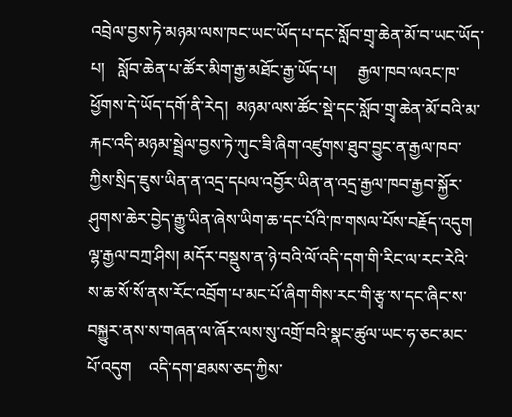འབྲེལ་བྱས་ཏེ་མཉམ་ལས་ཁང་ཡང་ཡོད་པ་དང་སློབ་གྲྭ་ཆེན་མོ་བ་ཡང་ཡོད་པ།   སློབ་ཆེན་པ་ཚོར་མིག་རྒྱ་མཐོང་རྒྱ་ཡོད་པ།     རྒྱལ་ཁབ་ལའང་ཁ་ཕྱོགས་དེ་ཡོད་དགོ་ནི་རེད།  མཉམ་ལས་ཚོང་སྡེ་དང་སློབ་གྲྭ་ཆེན་མོ་བའི་མ་རྐང་འདི་མཉམ་སྦྲེལ་བྱས་ཏེ་ཀུང་ཟི་ཞིག་འཛུགས་ཐུབ་བྱུང་ན་རྒྱལ་ཁབ་ཀྱིས་སྲིད་ཇུས་ཡིན་ན་འདྲ་དཔལ་འབྱོར་ཡིན་ན་འདྲ་རྒྱལ་ཁབ་རྒྱབ་སྐྱོར་ཤུགས་ཆེར་བྱེད་རྒྱུ་ཡིན་ཞེས་ཡིག་ཆ་དང་པོའི་ཁ་གསལ་པོས་བརྗོད་འདུག
ལྷ་རྒྱལ་བཀྲ་ཤིས། མདོར་བསྡུས་ན་ཉེ་བའི་ལོ་འདི་དག་གི་རིང་ལ་རང་རེའི་ས་ཆ་སོ་སོ་ནས་རོང་འབྲོག་པ་མང་པོ་ཞིག་གིས་རང་གི་རྩྭ་ས་དང་ཞིང་ས་བསྐྱུར་ནས་ས་གཞན་ལ་ཞོར་ལས་སུ་འགྲོ་བའི་སྣང་ཚུལ་ཡང་ཧ་ཅང་མང་པོ་འདུག    འདི་དག་ཐམས་ཅད་ཀྱིས་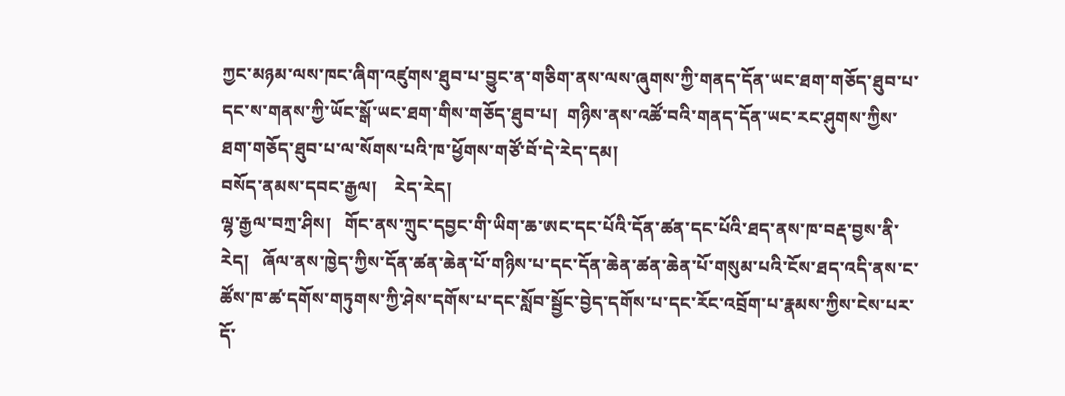ཀྱང་མཉམ་ལས་ཁང་ཞིག་འཛུགས་ཐུབ་པ་བྱུང་ན་གཅིག་ནས་ལས་ཞུགས་ཀྱི་གནད་དོན་ཡང་ཐག་གཅོད་ཐུབ་པ་དང་ས་གནས་ཀྱི་ཡོང་སྒོ་ཡང་ཐག་གིས་གཅོད་ཐུབ་པ།  གཉིས་ནས་འཚོ་བའི་གནད་དོན་ཡང་རང་ཤུགས་ཀྱིས་ཐག་གཅོད་ཐུབ་པ་ལ་སོགས་པའི་ཁ་ཕྱོགས་གཙོ་བོ་དེ་རེད་དམ།
བསོད་ནམས་དབང་རྒྱལ།    རེད་རེད།
ལྷ་རྒྱལ་བཀྲ་ཤིས།   གོང་ནས་ཀྲུང་དབྱང་གི་ཡིག་ཆ་ཨང་དང་པོའི་དོན་ཚན་དང་པོའི་ཐད་ནས་ཁ་བརྡ་བྱས་ནི་རེད།   ཞོལ་ནས་ཁྱེད་ཀྱིས་དོན་ཚན་ཆེན་པོ་གཉིས་པ་དང་དོན་ཆེན་ཚན་ཆེན་པོ་གསུམ་པའི་ངོས་ཐད་འདི་ནས་ང་ཚོས་ཁ་ཚ་དགོས་གཏུགས་ཀྱི་ཤེས་དགོས་པ་དང་སློབ་སྦྱོང་བྱེད་དགོས་པ་དང་རོང་འབྲོག་པ་རྣམས་ཀྱིས་ངེས་པར་དོ་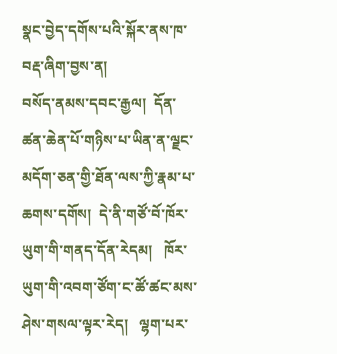སྣང་བྱེད་དགོས་པའི་སྐོར་ནས་ཁ་བརྡ་ཞིག་བྱས་ན།
བསོད་ནམས་དབང་རྒྱལ།  དོན་ཚན་ཆེན་པོ་གཉིས་པ་ཡིན་ན་ལྗང་མདོག་ཅན་གྱི་ཐོན་ལས་ཀྱི་རྣམ་པ་ཆགས་དགོས།  དེ་ནི་གཙོ་བོ་ཁོར་ཡུག་གི་གནད་དོན་རེདམ།   ཁོར་ཡུག་གི་འབག་ཙོག་ང་ཚོ་ཚང་མས་ཤེས་གསལ་ལྟར་རེད།   ལྷག་པར་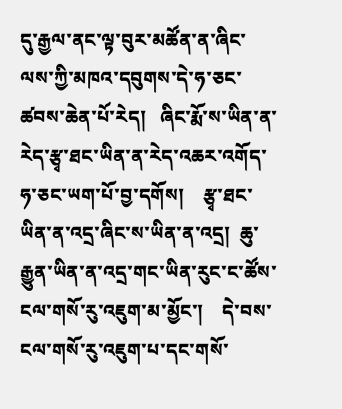དུ་རྒྱལ་ནང་ལྟ་བུར་མཚོན་ན་ཞིང་ལས་ཀྱི་མཁའ་དབུགས་དེ་ཧ་ཅང་ཚབས་ཆེན་པོ་རེད།   ཞིང་རྨོ་ས་ཡིན་ན་རེད་རྩྭ་ཐང་ཡིན་ན་རེད་འཆར་འགོད་ཧ་ཅང་ཡག་པོ་བྱ་དགོས།    རྩྭ་ཐང་ཡིན་ན་འདྲ་ཞིང་ས་ཡིན་ན་འདྲ།  ཆུ་རྒྱུན་ཡིན་ན་འདྲ་གང་ཡིན་རུང་ང་ཚོས་ངལ་གསོ་རུ་འཇུག་མ་མྱོང་།    དེ་བས་ངལ་གསོ་རུ་འཇུག་པ་དང་གསོ་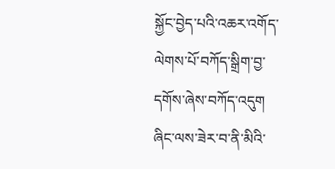སྐྱོང་བྱེད་པའི་འཆར་འགོད་ལེགས་པོ་བཀོད་སྒྲིག་བྱ་དགོས་ཞེས་བཀོད་འདུག    ཞིང་ལས་ཟེར་བ་ནི་མིའི་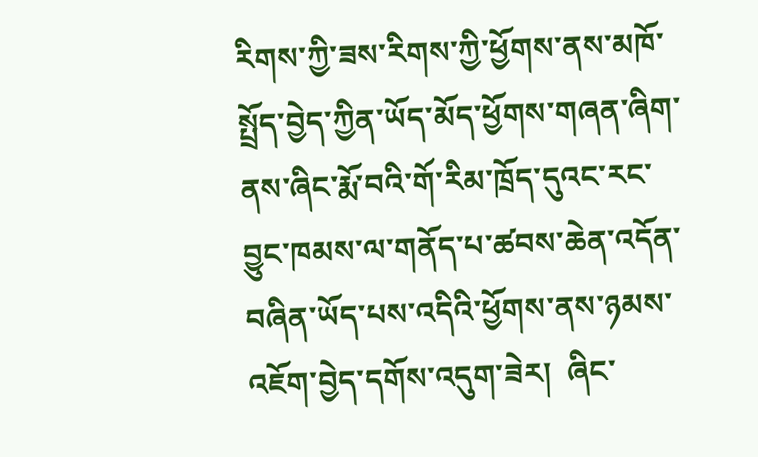རིགས་ཀྱི་ཟས་རིགས་ཀྱི་ཕྱོགས་ནས་མཁོ་སྤྲོད་བྱེད་ཀྱིན་ཡོད་མོད་ཕྱོགས་གཞན་ཞིག་ནས་ཞིང་རྨོ་བའི་གོ་རིམ་ཁྲོད་དུའང་རང་བྱུང་ཁམས་ལ་གནོད་པ་ཚབས་ཆེན་འདོན་བཞིན་ཡོད་པས་འདིའི་ཕྱོགས་ནས་ཉམས་འཇོག་བྱེད་དགོས་འདུག་ཟེར།  ཞིང་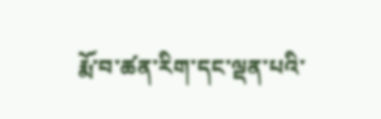རྨོ་བ་ཚན་རིག་དང་ལྡན་པའི་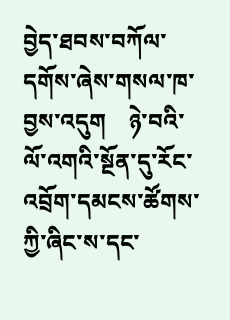བྱེད་ཐབས་བཀོལ་དགོས་ཞེས་གསལ་ཁ་བྱས་འདུག    ཉེ་བའི་ལོ་འགའི་སྔོན་དུ་རོང་འབྲོག་དམངས་ཚོགས་ཀྱི་ཞིང་ས་དང་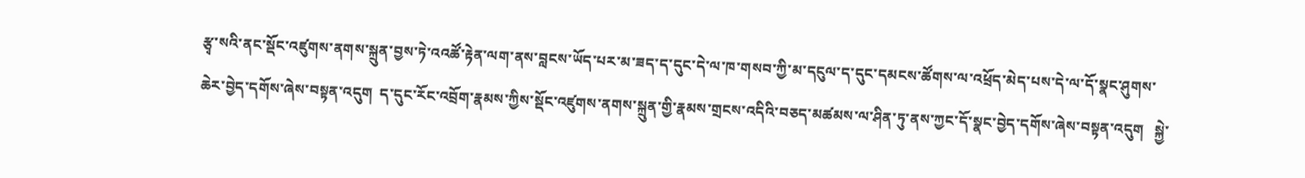རྩྭ་སའི་ནང་སྡོང་འཛུགས་ནགས་སྐྲུན་བྱས་ཏེ་འའཚོ་རྟེན་ལག་ནས་བླངས་ཡོད་པར་མ་ཟད་ད་དུང་དེ་ལ་ཁ་གསབ་ཀྱི་མ་དངུལ་ད་དུང་དམངས་ཚོགས་ལ་འཕྲོད་མེད་པས་དེ་ལ་དོ་སྣང་ཤུགས་ཆེར་བྱེད་དགོས་ཞེས་བསྟན་འདུག  ད་དུང་རོང་འབྲོག་རྣམས་ཀྱིས་སྡོང་འཛུགས་ནགས་སྐྲུན་གྱི་རྣམས་གྲངས་འདིའི་བཅད་མཚམས་ལ་ཤིན་ཏུ་ནས་ཀྱང་དོ་སྣང་བྱེད་དགོས་ཞེས་བསྟན་འདུག   སྐྱེ་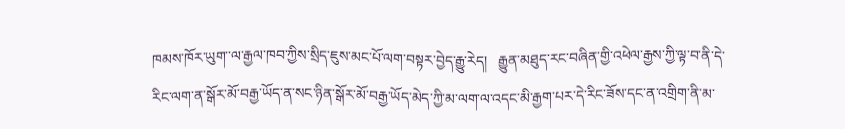ཁམས་ཁོར་ཡུག་་ལ་རྒྱལ་ཁབ་ཀྱིས་སྲིད་ཇུས་མང་པོ་ལག་བསྟར་བྱེད་རྒྱུ་རེད།   རྒྱུན་མཐུད་རང་བཞིན་གྱི་འཕེལ་རྒྱས་ཀྱི་ལྟ་བ་ནི་དེ་རིང་ལག་ན་སྒོར་མོ་བརྒྱ་ཡོད་ན་སང་ཉིན་སྒོར་མོ་བརྒྱ་ཡོད་མེད་ཀྱི་མ་ལག་ལ་འདང་མི་རྒྱག་པར་དེ་རིང་ཟོས་དང་ན་འགྲིག་ནི་མ་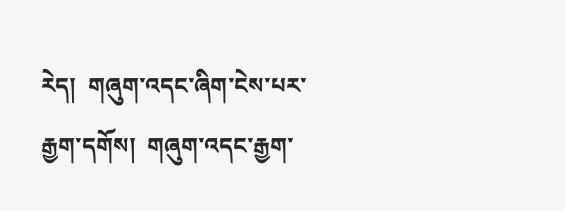རེད།  གཞུག་འདང་ཞིག་ངེས་པར་རྒྱག་དགོས།  གཞུག་འདང་རྒྱག་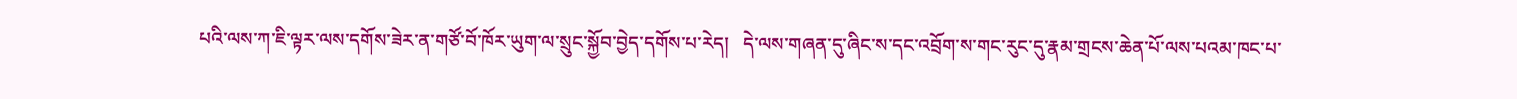པའི་ལས་ཀ་ཇི་ལྟར་ལས་དགོས་ཟེར་ན་གཙོ་བོ་ཁོར་ཡུག་ལ་སྲུང་སྐྱོབ་བྱེད་དགོས་པ་རེད།   དེ་ལས་གཞན་དུ་ཞིང་ས་དང་འབྲོག་ས་གང་རུང་དུ་རྣམ་གྲངས་ཆེན་པོ་ལས་པའམ་ཁང་པ་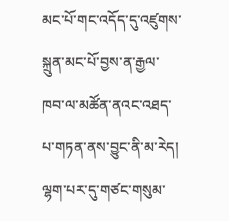མང་པོ་གང་འདོད་དུ་འཛུགས་སྐྲུན་མང་པོ་བྱས་ན་རྒྱལ་ཁབ་ལ་མཚོན་ནའང་འཐད་པ་གཏན་ནས་བྱུང་ནི་མ་རེད།   ལྷག་པར་དུ་གཙང་གསུམ་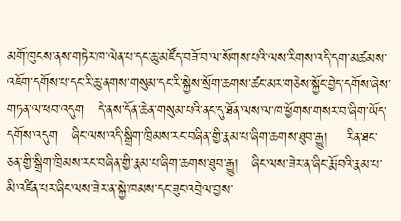མགོ་ཁུངས་ནས་གཏེར་ཁ་ལེན་པ་དང་ཆུ་མཛོད་བཟོ་བ་ལ་སོགས་པའི་ལས་རིགས་འདི་དག་མཚམས་འཇོག་དགོས་པ་དང་རི་ཆུ་ནགས་གསུམ་དང་རི་སྐྱེས་སྲོག་ཆགས་ཚང་མར་གཅེས་སྐྱོང་བྱེད་དགོས་ཞེས་གཏན་ལ་ཕབ་འདུག   དེ་ནས་དོན་ཆེན་གསུམ་པའི་ནང་དུ་ཐོན་ལས་ལ་ཁ་ཕྱོགས་གསར་བ་ཞིག་ཡོད་དགོས་འདུག   ཞིང་ལས་འདི་སྒྲིག་ཁྲིམས་རང་བཞིན་གྱི་རྣམ་པ་ཞིག་ཆགས་ཐུབ་རྒྱུ།    རིན་ཐང་ཅན་གྱི་སྒྲིག་ཁྲིམས་རང་བཞིན་གྱི་རྣམ་པ་ཞིག་ཆགས་ཐུབ་རྒྱུ།   ཞིང་ལས་ཟེར་ན་ཞིང་རྨོ་བའི་རྣམ་པ་མི་འཛིན་པར་ཞིང་ལས་ཟེར་ན་སྐྱེ་ཁམས་དང་ཟུང་འབྲེལ་བྱས་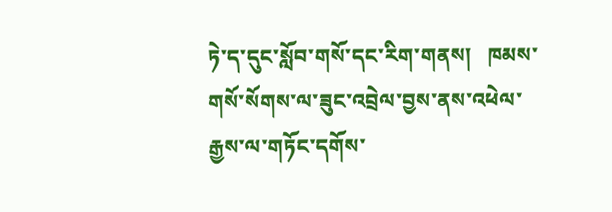ཏེ་ད་དུང་སློབ་གསོ་དང་རིག་གནས།   ཁམས་གསོ་སོགས་ལ་ཟུང་འབྲེལ་བྱས་ནས་འཕེལ་རྒྱས་ལ་གཏོང་དགོས་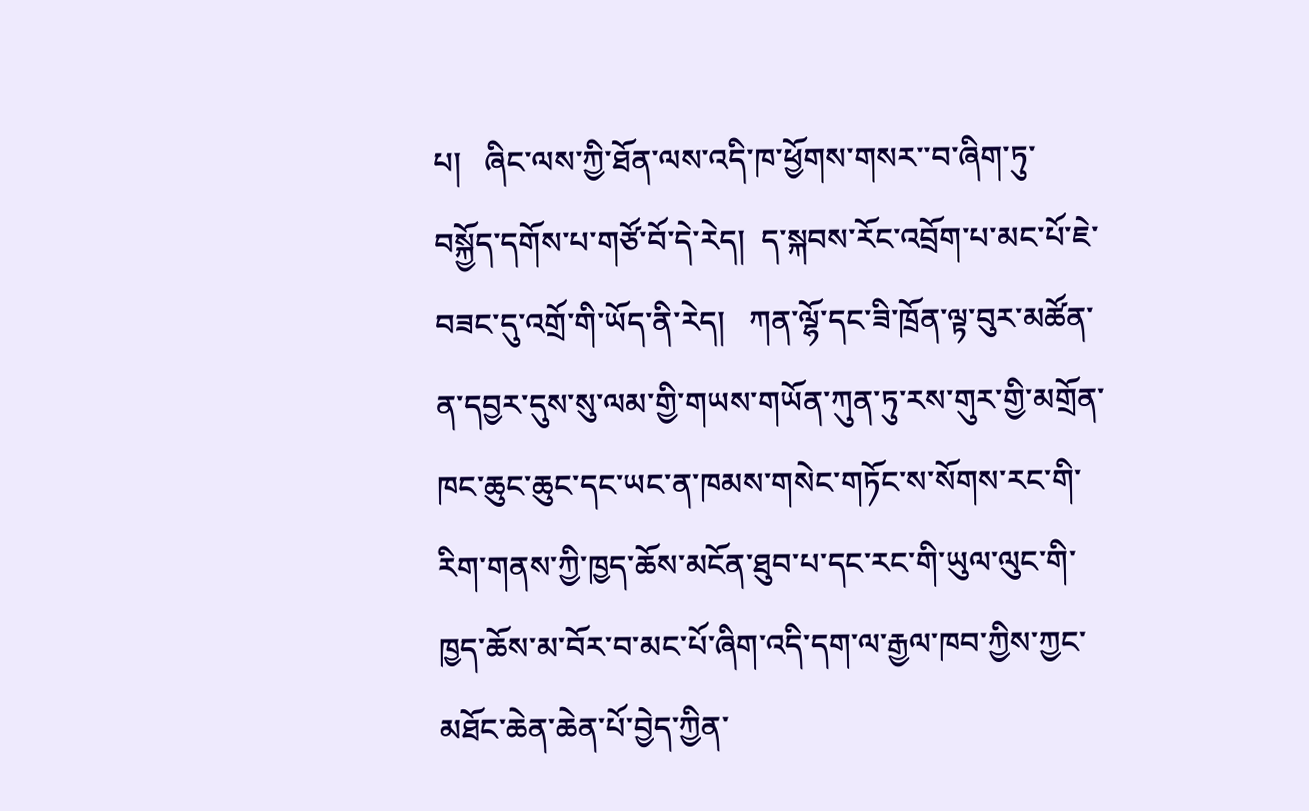པ།   ཞིང་ལས་ཀྱི་ཐོན་ལས་འདི་ཁ་ཕྱོགས་གསར་་བ་ཞིག་ཏུ་བསྐྱོད་དགོས་པ་གཙོ་བོ་དེ་རེད།  ད་སྐབས་རོང་འབྲོག་པ་མང་པོ་ཇེ་བཟང་དུ་འགྲོ་གི་ཡོད་ནི་རེད།   ཀན་ལྷོ་དང་ཟི་ཁྲོན་ལྟ་བུར་མཚོན་ན་དབྱར་དུས་སུ་ལམ་གྱི་གཡས་གཡོན་ཀུན་ཏུ་རས་གུར་གྱི་མགྲོན་ཁང་ཆུང་ཆུང་དང་ཡང་ན་ཁམས་གསེང་གཏོང་ས་སོགས་རང་གི་རིག་གནས་ཀྱི་ཁྱད་ཆོས་མངོན་ཐུབ་པ་དང་རང་གི་ཡུལ་ལུང་གི་ཁྱད་ཆོས་མ་བོར་བ་མང་པོ་ཞིག་འདི་དག་ལ་རྒྱལ་ཁབ་ཀྱིས་ཀྱང་མཐོང་ཆེན་ཆེན་པོ་བྱེད་ཀྱིན་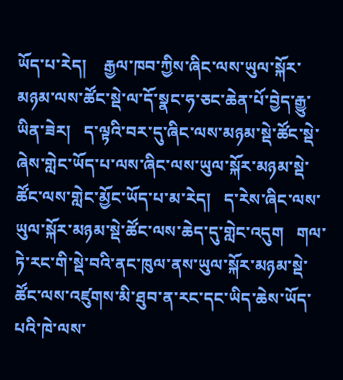ཡོད་པ་རེད།    རྒྱལ་ཁབ་ཀྱིས་ཞིང་ལས་ཡུལ་སྐོར་མཉམ་ལས་ཚོང་སྡེ་ལ་དོ་སྣང་ཧ་ཅང་ཆེན་པོ་བྱེད་རྒྱུ་ཡིན་ཟེར།   ད་ལྟའི་བར་དུ་ཞིང་ལས་མཉམ་སྡེ་ཚོང་སྡེ་ཞེས་གླེང་ཡོད་པ་ལས་ཞིང་ལས་ཡུལ་སྐོར་མཉམ་སྡེ་ཚོང་ལས་གླེང་མྱོང་ཡོད་པ་མ་རེད།   ད་རེས་ཞིང་ལས་ཡུལ་སྐོར་མཉམ་སྡེ་ཚོང་ལས་ཆེད་དུ་གླེང་འདུག   གལ་ཏེ་རང་གི་སྡེ་བའི་ནང་ཁུལ་ནས་ཡུལ་སྐོར་མཉམ་སྡེ་ཚོང་ལས་འཛུགས་མི་ཐུབ་ན་རང་དང་ཡིད་ཆེས་ཡོད་པའི་ཁེ་ལས་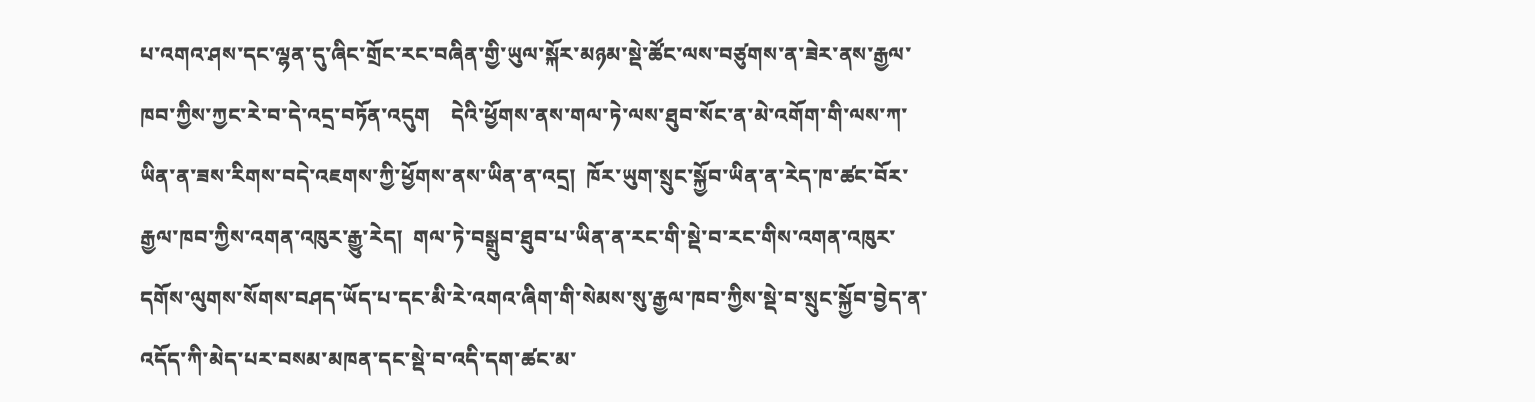པ་འགའ་ཤས་དང་ལྷན་དུ་ཞིང་གྲོང་རང་བཞིན་གྱི་ཡུལ་སྐོར་མཉམ་སྡེ་ཚོང་ལས་བཙུགས་ན་ཟེར་ནས་རྒྱལ་ཁབ་ཀྱིས་ཀྱང་རེ་བ་དེ་འདྲ་བཏོན་འདུག    དེའི་ཕྱོགས་ནས་གལ་ཏེ་ལས་ཐུབ་སོང་ན་མེ་འགོག་གི་ལས་ཀ་ཡིན་ན་ཟས་རིགས་བདེ་འཇགས་ཀྱི་ཕྱོགས་ནས་ཡིན་ན་འདྲ།  ཁོར་ཡུག་སྲུང་སྐྱོབ་ཡིན་ན་རེད་ཁ་ཚང་བོར་རྒྱལ་ཁབ་ཀྱིས་འགན་འཁུར་རྒྱུ་རེད།  གལ་ཏེ་བསྒྲུབ་ཐུབ་པ་ཡིན་ན་རང་གི་སྡེ་བ་རང་གིས་འགན་འཁུར་དགོས་ལུགས་སོགས་བཤད་ཡོད་པ་དང་མི་རེ་འགའ་ཞིག་གི་སེམས་སུ་རྒྱལ་ཁབ་ཀྱིས་སྡེ་བ་སྲུང་སྐྱོབ་བྱེད་ན་འདོད་ཀི་མེད་པར་བསམ་མཁན་དང་སྡེ་བ་འདི་དག་ཚང་མ་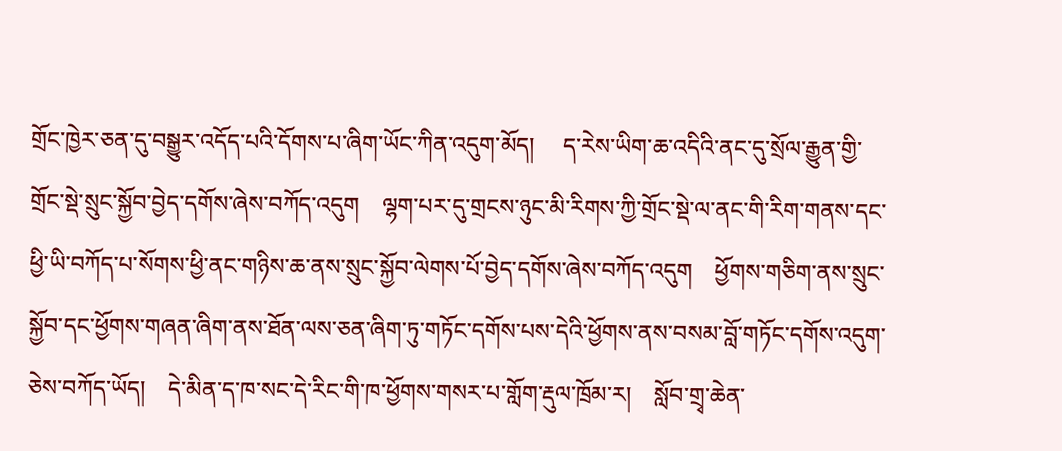གྲོང་ཁྱེར་ཅན་དུ་བསྒྱུར་འདོད་པའི་དོགས་པ་ཞིག་ཡོང་ཀིན་འདུག་མོད།     ད་རེས་ཡིག་ཆ་འདིའི་ནང་དུ་སྲོལ་རྒྱུན་གྱི་གྲོང་སྡེ་སྲུང་སྐྱོབ་བྱེད་དགོས་ཞེས་བཀོད་འདུག    ལྷག་པར་དུ་གྲངས་ཉུང་མི་རིགས་ཀྱི་གྲོང་སྡེ་ལ་ནང་གི་རིག་གནས་དང་ཕྱི་ཡི་བཀོད་པ་སོགས་ཕྱི་ནང་གཉིས་ཆ་ནས་སྲུང་སྐྱོབ་ལེགས་པོ་བྱེད་དགོས་ཞེས་བཀོད་འདུག    ཕྱོགས་གཅིག་ནས་སྲུང་སྐྱོབ་དང་ཕྱོགས་གཞན་ཞིག་ནས་ཐོན་ལས་ཅན་ཞིག་ཏུ་གཏོང་དགོས་པས་དེའི་ཕྱོགས་ནས་བསམ་བློ་གཏོང་དགོས་འདུག་ཅེས་བཀོད་ཡོད།    དེ་མིན་ད་ཁ་སང་དེ་རིང་གི་ཁ་ཕྱོགས་གསར་པ་གློག་རྡུལ་ཁྲོམ་ར།    སློབ་གྲྭ་ཆེན་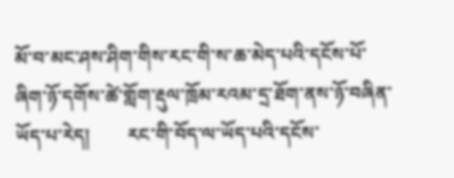མོ་བ་མང་ཤས་ཤིག་གིས་རང་གི་ས་ཆ་མེད་པའི་དངོས་པོ་ཞིག་ཉོ་དགོས་ཚེ་གློག་རྡུལ་ཁྲོམ་རའམ་དྲ་ཐོག་ནས་ཉོ་བཞིན་ཡོད་པ་རེད།        རང་གི་བོད་ལ་ཡོད་པའི་དངོས་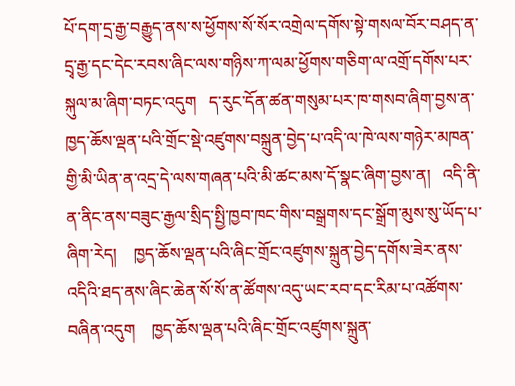པོ་དག་དྲ་རྒྱ་བརྒྱུད་ནས་ས་ཕྱོགས་སོ་སོར་འགྲེལ་དགོས་སྟེ་གསལ་བོར་བཤད་ན་དྲྭ་རྒྱ་དང་དེང་རབས་ཞིང་ལས་གཉིས་ཀ་ལམ་ཕྱོགས་གཅིག་ལ་འགྲོ་དགོས་པར་སྐུལ་མ་ཞིག་བཏང་འདུག   ད་རུང་དོན་ཚན་གསུམ་པར་ཁ་གསབ་ཞིག་བྱས་ན་ཁྱད་ཆོས་ལྡན་པའི་གྲོང་སྡེ་འཛུགས་བསྐྲུན་བྱེད་པ་འདི་ལ་ཁེ་ལས་གཉེར་མཁན་གྱི་མི་ཡིན་ན་འདྲ་དེ་ལས་གཞན་པའི་མི་ཚང་མས་དོ་སྣང་ཞིག་བྱས་ན།   འདི་ནི་ན་ནིང་ནས་བཟུང་རྒྱལ་སྲིད་སྤྱི་ཁྱབ་ཁང་གིས་བསྒྲགས་དང་སྒྲོག་མུས་སུ་ཡོད་པ་ཞིག་རེད།    ཁྱད་ཆོས་ལྡན་པའི་ཞིང་གྲོང་འཛུགས་སྐྲུན་བྱེད་དགོས་ཟེར་ནས་འདིའི་ཐད་ནས་ཞིང་ཆེན་སོ་སོ་ན་ཚོགས་འདུ་ཡང་རབ་དང་རིམ་པ་འཚོགས་བཞིན་འདུག    ཁྱད་ཆོས་ལྡན་པའི་ཞིང་གྲོང་འཛུགས་སྐྲུན་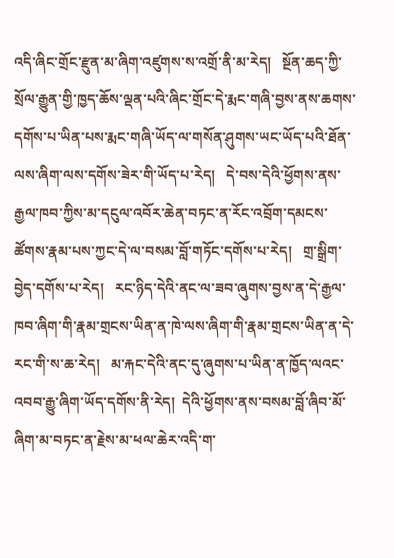འདི་ཞིང་གྲོང་རྫུན་མ་ཞིག་འཛུགས་ས་འགྲོ་ནི་མ་རེད།   སྔོན་ཆད་ཀྱི་སྲོལ་རྒྱུན་གྱི་ཁྱད་ཆོས་ལྡན་པའི་ཞིང་གྲོང་དེ་རྨང་གཞི་བྱས་ནས་ཆགས་དགོས་པ་ཡིན་པས་རྨང་གཞི་ཡོད་ལ་གསོན་ཤུགས་ཡང་ཡོད་པའི་ཐོན་ལས་ཞིག་ལས་དགོས་ཟེར་གི་ཡོད་པ་རེད།   དེ་བས་དེའི་ཕྱོགས་ནས་རྒྱལ་ཁབ་ཀྱིས་མ་དངུལ་འབོར་ཆེན་བཏང་ན་རོང་འབྲོག་དམངས་ཚོགས་རྣམ་པས་ཀྱང་དེ་ལ་བསམ་བློ་གཏོང་དགོས་པ་རེད།   གྲ་སྒྲིག་བྱེད་དགོས་པ་རེད།   རང་ཉིད་དེའི་ནང་ལ་ཟབ་ཞུགས་བྱས་ན་དེ་རྒྱལ་ཁབ་ཞིག་གི་རྣམ་གྲངས་ཡིན་ན་ཁེ་ལས་ཞིག་གི་རྣམ་གྲངས་ཡིན་ན་དེ་རང་གི་ས་ཆ་རེད།   མ་རྐང་དེའི་ནང་དུ་ཞུགས་པ་ཡིན་ན་ཁྱོད་ལའང་འབབ་རྒྱུ་ཞིག་ཡོད་དགོས་ནི་རེད།  དེའི་ཕྱོགས་ནས་བསམ་བློ་ཞིབ་མོ་ཞིག་མ་བཏང་ན་རྗེས་མ་ཕལ་ཆེར་འདི་ག་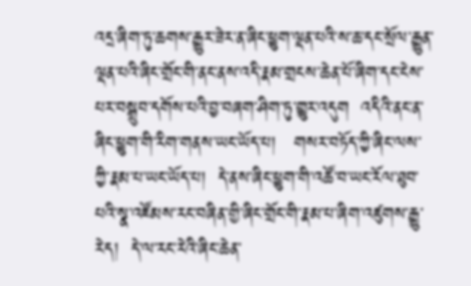འདྲ་ཞིག་ཏུ་ཆགས་རྒྱུར་ཟེར་ན་ཞིང་ཕྱུག་ལྡན་པའི་ས་ཆ་དང་སྲོལ་རྒྱུན་ལྡན་པའི་ཞིང་གྲོང་གི་ནང་ནས་འདི་རྣམ་གྲངས་ཆེན་པོ་ཞིག་དང་ངེས་པར་བསྒྲུབ་དགོས་པའི་བྱ་བཞག་ཤིག་ཏུ་གྱུར་འདུག  འདིའི་ནང་ན་ཞིང་ཕྱུག་གི་རིག་གནས་ཡང་ཡོད་པ།   གསར་བཏོད་ཀྱི་ཞིང་ལས་ཀྱི་རྣམ་པ་ཡང་ཡོད་པ།  དེ་ནས་ཞིང་ཕྱུག་གི་འཚོ་བ་ཡང་རོལ་ཐུབ་པའི་སྣ་འཛོམས་རང་བཞིན་གྱི་ཞིང་གྲོང་གི་རྣམ་པ་ཞིག་འཛུགས་རྒྱུ་རེད།  དེ་ལ་རང་རེའི་ཞིང་ཆེན་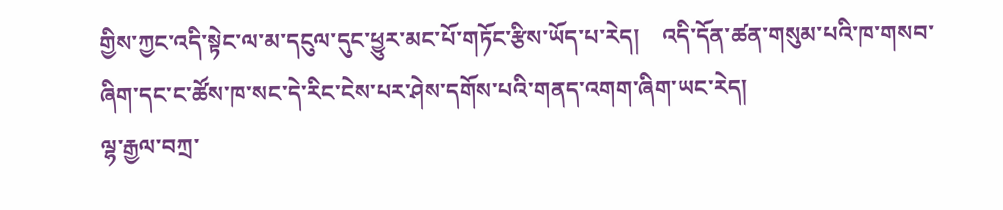གྱིས་ཀྱང་འདི་སྟེང་ལ་མ་དངུལ་དུང་ཕྱུར་མང་པོ་གཏོང་རྩིས་ཡོད་པ་རེད།    འདི་དོན་ཚན་གསུམ་པའི་ཁ་གསབ་ཞིག་དང་ང་ཚོས་ཁ་སང་དེ་རིང་ངེས་པར་ཤེས་དགོས་པའི་གནད་འགག་ཞིག་ཡང་རེད།
ལྷ་རྒྱལ་བཀྲ་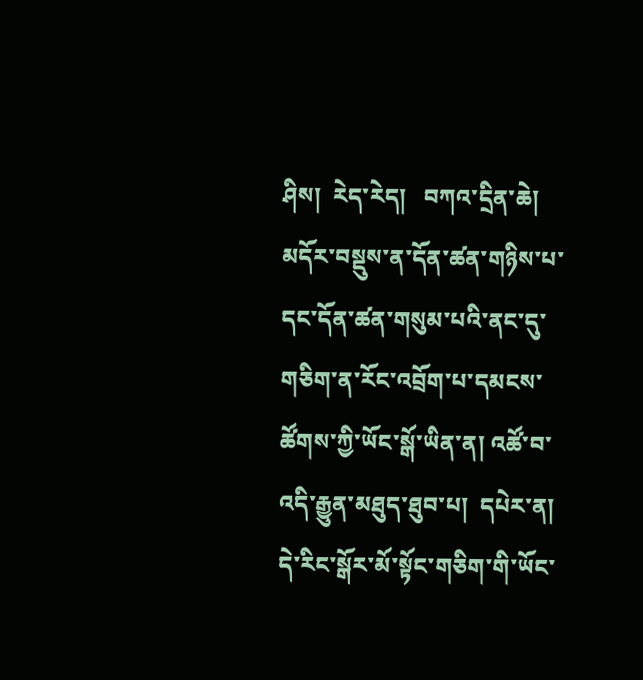ཤིས།  རེད་རེད།   བཀའ་དྲིན་ཆེ།  མདོར་བསྡུས་ན་དོན་ཚན་གཉིས་པ་དང་དོན་ཚན་གསུམ་པའི་ནང་དུ་གཅིག་ན་རོང་འབྲོག་པ་དམངས་ཚོགས་ཀྱི་ཡོང་སྒོ་ཡིན་ན། འཚོ་བ་འདི་རྒྱུན་མཐུད་ཐུབ་པ།  དཔེར་ན།  དེ་རིང་སྒོར་མོ་སྟོང་གཅིག་གི་ཡོང་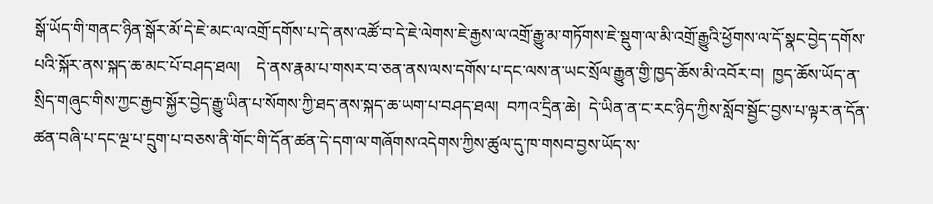སྒོ་ཡོད་གི་གནང་ཉིན་སྒོར་མོ་དེ་ཇེ་མང་ལ་འགྲོ་དགོས་པ་དེ་ནས་འཚོ་བ་དེ་ཇེ་ལེགས་ཇེ་རྒྱས་ལ་འགྲོ་རྒྱུ་མ་གཏོགས་ཇེ་སྡུག་ལ་མི་འགྲོ་རྒྱུའི་ཕྱོགས་ལ་དོ་སྣང་བྱེད་དགོས་པའི་སྐོར་ནས་སྐད་ཆ་མང་པོ་བཤད་ཐལ།    དེ་ནས་རྣམ་པ་གསར་བ་ཅན་ནས་ལས་དགོས་པ་དང་ལས་ན་ཡང་སྲོལ་རྒྱུན་གྱི་ཁྱད་ཆོས་མི་འབོར་བ།  ཁྱད་ཆོས་ཡོད་ན་སྲིད་གཞུང་གིས་ཀྱང་རྒྱབ་སྐྱོར་བྱེད་རྒྱུ་ཡིན་པ་སོགས་ཀྱི་ཐད་ནས་སྐད་ཆ་ཡག་པ་བཤད་ཐལ།  བཀའ་དྲིན་ཆེ།  དེ་ཡིན་ན་ང་རང་ཉིད་ཀྱིས་སློབ་སྦྱོང་བྱས་པ་ལྟར་ན་དོན་ཚན་བཞི་པ་དང་ལྔ་པ་དྲུག་པ་བཅས་ནི་གོང་གི་དོན་ཚན་དེ་དག་ལ་གཞོགས་འདེགས་ཀྱིས་ཚུལ་དུ་ཁ་གསབ་བྱས་ཡོད་ས་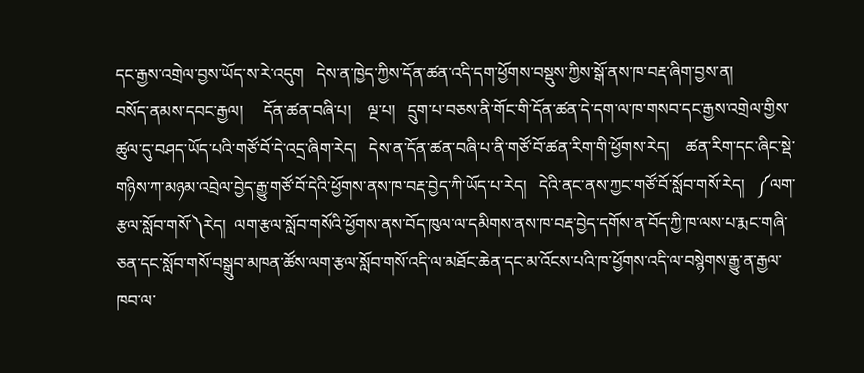དང་རྒྱས་འགྲེལ་བྱས་ཡོད་ས་རེ་འདུག   དེས་ན་ཁྱེད་ཀྱིས་དོན་ཚན་འདི་དག་ཕྱོགས་བསྡུས་ཀྱིས་སྒོ་ནས་ཁ་བརྡ་ཞིག་བྱས་ན།
བསོད་ནམས་དབང་རྒྱལ།     དོན་ཚན་བཞི་པ།    ལྔ་པ།   དྲུག་པ་བཅས་ནི་གོང་གི་དོན་ཚན་དེ་དག་ལ་ཁ་གསབ་དང་རྒྱས་འགྲེལ་གྱིས་ཚུལ་དུ་བཤད་ཡོད་པའི་གཙོ་བོ་དེ་འདྲ་ཞིག་རེད།   དེས་ན་དོན་ཚན་བཞི་པ་ནི་གཙོ་བོ་ཚན་རིག་གི་ཕྱོགས་རེད།    ཚན་རིག་དང་ཞིང་སྡེ་གཉིས་ཀ་མཉམ་འབྲེལ་བྱེད་རྒྱུ་གཙོ་བོ་དེའི་ཕྱོགས་ནས་ཁ་བརྡ་བྱེད་ཀི་ཡོད་པ་རེད།   དེའི་ནང་ནས་ཀྱང་གཙོ་བོ་སློབ་གསོ་རེད།   ༼ལག་རྩལ་སློབ་གསོ་༽རེད།  ལག་རྩལ་སློབ་གསོའི་ཕྱོགས་ནས་བོད་ཁུལ་ལ་དམིགས་ནས་ཁ་བརྡ་བྱེད་དགོས་ན་བོད་ཀྱི་ཁ་ལས་པ་རྨང་གཞི་ཅན་དང་སློབ་གསོ་བསྒྲུབ་མཁན་ཚོས་ལག་རྩལ་སློབ་གསོ་འདི་ལ་མཐོང་ཆེན་དང་མ་འོངས་པའི་ཁ་ཕྱོགས་འདི་ལ་བསྙེགས་རྒྱུ་ན་རྒྱལ་ཁབ་ལ་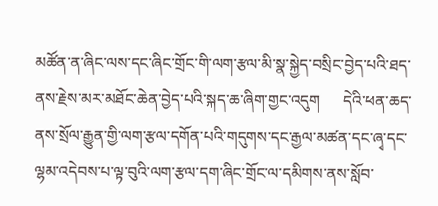མཚོན་ན་ཞིང་ལས་དང་ཞིང་གྲོང་གི་ལག་རྩལ་མི་སྣ་སྐྱེད་བསྲིང་བྱེད་པའི་ཐད་ནས་རྗེས་མར་མཐོང་ཆེན་བྱེད་པའི་སྐད་ཆ་ཞིག་གྱང་འདུག      དེའི་ཕན་ཆད་ནས་སྲོལ་རྒྱུན་གྱི་ལག་རྩལ་དགོན་པའི་གདུགས་དང་རྒྱལ་མཚན་དང་ཞྭ་དང་ལྷམ་འདེབས་པ་ལྟ་བུའི་ལག་རྩལ་དག་ཞིང་གྲོང་ལ་དམིགས་ནས་སློབ་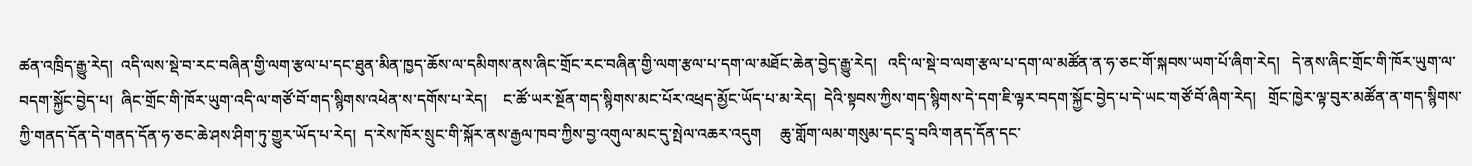ཚན་འཁྲིད་རྒྱུ་རེད།  འདི་ལས་སྡེ་བ་རང་བཞིན་གྱི་ལག་རྩལ་པ་དང་ཐུན་མིན་ཁྱད་ཆོས་ལ་དམིགས་ནས་ཞིང་གྲོང་རང་བཞིན་གྱི་ལག་རྩལ་པ་དག་ལ་མཐོང་ཆེན་བྱེད་རྒྱུ་རེད།   འདི་ལ་སྡེ་བ་ལག་རྩལ་པ་དག་ལ་མཚོན་ན་ཧ་ཅང་གོ་སྐབས་ཡག་པོ་ཞིག་རེད།   དེ་ནས་ཞིང་གྲོང་གི་ཁོར་ཡུག་ལ་བདག་སྐྱོང་བྱེད་པ།  ཞིང་གྲོང་གི་ཁོར་ཡུག་འདི་ལ་གཙོ་བོ་གད་སྙིགས་འཕེན་ས་དགོས་པ་རེད།    ང་ཚོ་ཡར་སྔོན་གད་སྙིགས་མང་པོར་འཕྲད་མྱོང་ཡོད་པ་མ་རེད།  དེའི་སྟབས་ཀྱིས་གད་སྙིགས་དེ་དག་ཇི་ལྟར་བདག་སྐྱོང་བྱེད་པ་དེ་ཡང་གཙོ་བོ་ཞིག་རེད།   གྲོང་ཁྱེར་ལྟ་བུར་མཚོན་ན་གད་སྙིགས་ཀྱི་གནད་དོན་དེ་གནད་དོན་ཧ་ཅང་ཆེ་ཤས་ཤིག་ཏུ་གྱུར་ཡོད་པ་རེད།  ད་རེས་ཁོར་སྲུང་གི་སྐོར་ནས་རྒྱལ་ཁབ་ཀྱིས་བྱ་འགུལ་མང་དུ་སྤེལ་འཆར་འདུག     ཆུ་གློག་ལམ་གསུམ་དང་དྲྭ་བའི་གནད་དོན་དང་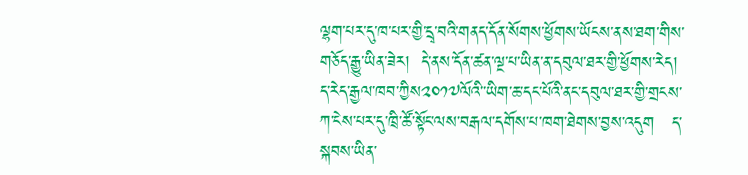ལྷག་པར་དུ་ཁ་པར་གྱི་དྲྭ་བའི་གནད་དོན་སོགས་ཕྱོགས་ཡོངས་ནས་ཐག་གིས་གཅོད་རྒྱུ་ཡིན་ཟེར།  དེ་ནས་དོན་ཚན་ལྔ་པ་ཡིན་ན་དབུལ་ཐར་གྱི་ཕྱོགས་རེད།  ད་རེད་རྒྱལ་ཁབ་ཀྱིས༢༠༡༧ལོའི་་ཡིག་ཆ་དང་པོའི་ནང་དབུལ་ཐར་གྱི་གྲངས་ཀ་ངེས་པར་དུ་ཁྲི་ཚོ་སྟོང་ལས་བརྒལ་དགོས་པ་ཁག་ཐེགས་བྱས་འདུག   ད་སྐབས་ཡིན་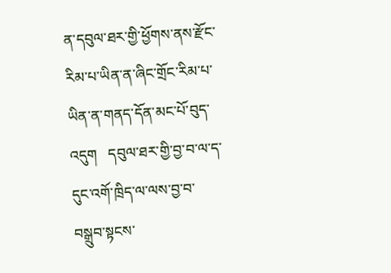ན་དབུལ་ཐར་གྱི་ཕྱོགས་ནས་རྫོང་རིམ་པ་ཡིན་ན་ཞིང་གྲོང་རིམ་པ་ཡིན་ན་གནད་དོན་མང་པོ་བུད་འདུག   དབུལ་ཐར་གྱི་བྱ་བ་ལ་ད་དུང་འགོ་ཁྲིད་ལ་ལས་བྱ་བ་བསྒྲུབ་སྟངས་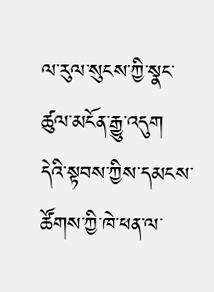ལ་རུལ་སུངས་ཀྱི་སྣང་ཚུལ་མངོན་རྒྱུ་འདུག   དེའི་སྟབས་ཀྱིས་དམངས་ཚོགས་ཀྱི་ཁེ་ཕན་ལ་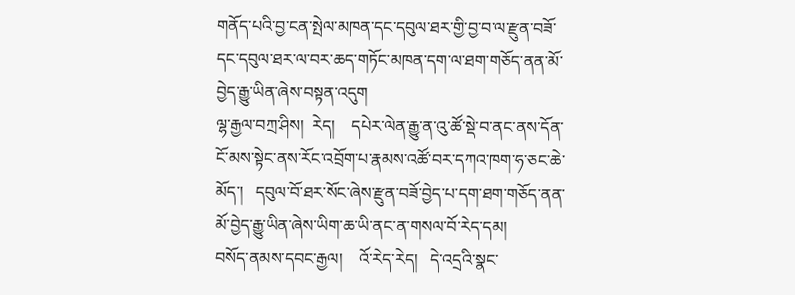གནོད་པའི་བྱ་ངན་སྤེལ་མཁན་དང་དབུལ་ཐར་གྱི་བྱ་བ་ལ་རྫུན་བཟོ་དང་དབུལ་ཐར་ལ་བར་ཆད་གཏོང་མཁན་དག་ལ་ཐག་གཅོད་ནན་མོ་བྱེད་རྒྱུ་ཡིན་ཞེས་བསྟན་འདུག
ལྷ་རྒྱལ་བཀྲ་ཤིས།  རེད།    དཔེར་ལེན་རྒྱུ་ན་འུ་ཚོ་སྡེ་བ་ནང་ནས་དོན་ངོ་མས་སྟེང་ནས་རོང་འབྲོག་པ་རྣམས་འཚོ་བར་དཀའ་ཁག་ཧ་ཅང་ཆེ་མོད་།   དབུལ་བོ་ཐར་སོང་ཞེས་རྫུན་བཟོ་བྱེད་པ་དག་ཐག་གཅོད་ནན་མོ་བྱེད་རྒྱུ་ཡིན་ཞེས་ཡིག་ཆ་ཡི་ནང་ན་གསལ་བོ་རེད་དམ།
བསོད་ནམས་དབང་རྒྱལ།    འོ་རེད་རེད།   དེ་འདྲའི་སྣང་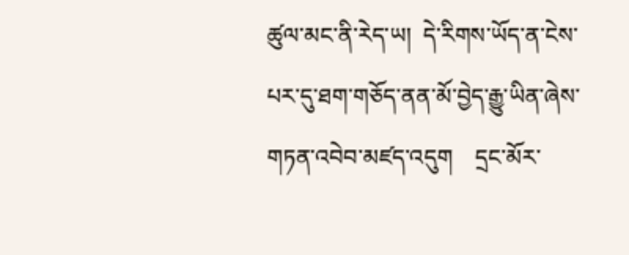ཚུལ་མང་ནི་རེད་ཡ།  དེ་རིགས་ཡོད་ན་ངེས་པར་དུ་ཐག་གཅོད་ནན་མོ་བྱེད་རྒྱུ་ཡིན་ཞེས་གཏན་འབེབ་མཛད་འདུག    དྲང་མོར་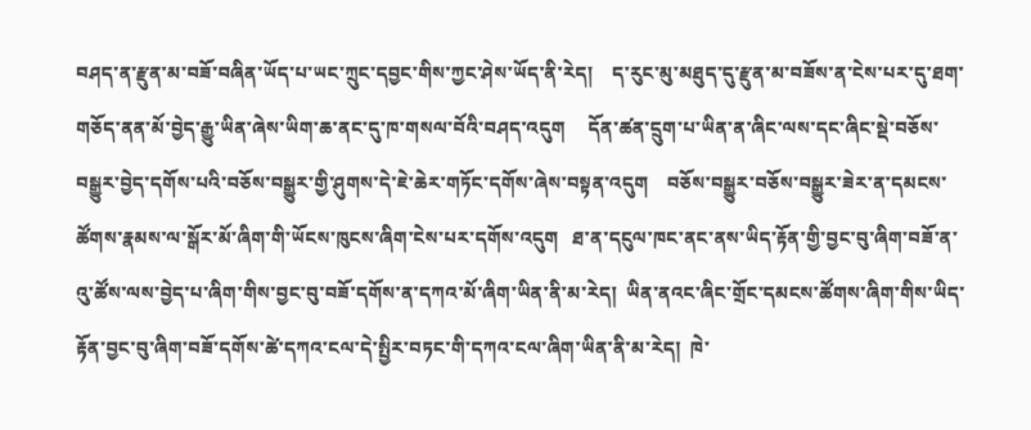བཤད་ན་རྫུན་མ་བཟོ་བཞིན་ཡོད་པ་ཡང་ཀྲུང་དབྱང་གིས་ཀྱང་ཤེས་ཡོད་ནི་རེད།    ད་རུང་མུ་མཐུད་དུ་རྫུན་མ་བཟོས་ན་ངེས་པར་དུ་ཐག་གཅོད་ནན་མོ་བྱེད་རྒྱུ་ཡིན་ཞེས་ཡིག་ཆ་ནང་དུ་ཁ་གསལ་བོའི་བཤད་འདུག     དོན་ཚན་དྲུག་པ་ཡིན་ན་ཞིང་ལས་དང་ཞིང་སྡེ་བཅོས་བསྒྱུར་བྱེད་དགོས་པའི་བཅོས་བསྒྱུར་གྱི་ཤུགས་དེ་ཇེ་ཆེར་གཏོང་དགོས་ཞེས་བསྟན་འདུག    བཅོས་བསྒྱུར་བཅོས་བསྒྱུར་ཟེར་ན་དམངས་ཚོགས་རྣམས་ལ་སྒོར་མོ་ཞིག་གི་ཡོངས་ཁུངས་ཞིག་ངེས་པར་དགོས་འདུག   ཐ་ན་དངུལ་ཁང་ནང་ནས་ཡིད་རྟོན་གྱི་བྱང་བུ་ཞིག་བཟོ་ན་འུ་ཚོས་ལས་བྱེད་པ་ཞིག་གིས་བྱང་བུ་བཟོ་དགོས་ན་དཀའ་མོ་ཞིག་ཡིན་ནི་མ་རེད།  ཡིན་ནའང་ཞིང་གྲོང་དམངས་ཚོགས་ཞིག་གིས་ཡིད་རྟོན་བྱང་བུ་ཞིག་བཟོ་དགོས་ཚེ་དཀའ་ངལ་དེ་སྤྱིར་བཏང་གི་དཀའ་ངལ་ཞིག་ཡིན་ནི་མ་རེད།  ཁེ་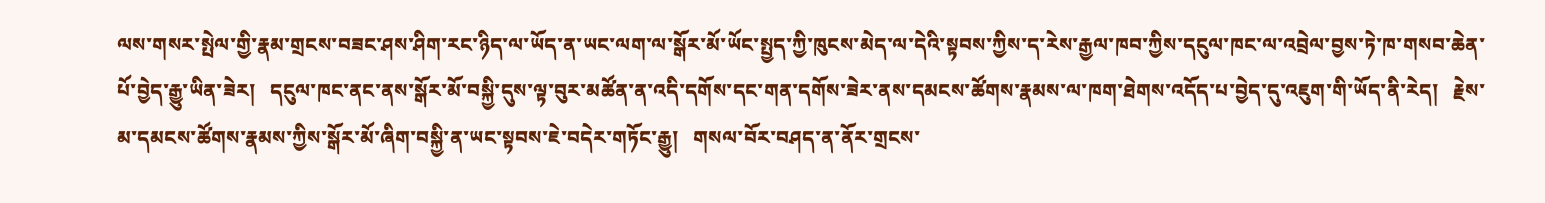ལས་གསར་སྤེལ་གྱི་རྣམ་གྲངས་བཟང་ཤས་ཤིག་རང་ཉིད་ལ་ཡོད་ན་ཡང་ལག་ལ་སྒོར་མོ་ཡོང་སྤྱད་ཀྱི་ཁུངས་མེད་ལ་དེའི་སྟབས་ཀྱིས་ད་རེས་རྒྱལ་ཁབ་ཀྱིས་དངུལ་ཁང་ལ་འབྲེལ་བྱས་ཏེ་ཁ་གསབ་ཆེན་པོ་བྱེད་རྒྱུ་ཡིན་ཟེར།   དངུལ་ཁང་ནང་ནས་སྒོར་མོ་བསྐྱི་དུས་ལྟ་བུར་མཚོན་ན་འདི་དགོས་དང་གན་དགོས་ཟེར་ནས་དམངས་ཚོགས་རྣམས་ལ་ཁག་ཐེགས་འདོད་པ་བྱེད་དུ་འཇུག་གི་ཡོད་ནི་རེད།   རྗེས་མ་དམངས་ཚོགས་རྣམས་ཀྱིས་སྒོར་མོ་ཞིག་བསྐྱི་ན་ཡང་སྟབས་ཇེ་བདེར་གཏོང་རྒྱུ།   གསལ་བོར་བཤད་ན་ནོར་གྲངས་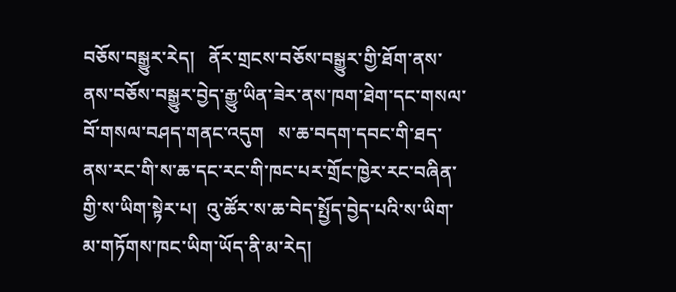བཅོས་བསྒྱུར་རེད།   ནོར་གྲངས་བཅོས་བསྒྱུར་གྱི་ཐོག་ནས་ནས་བཅོས་བསྒྱུར་བྱེད་རྒྱུ་ཡིན་ཟེར་ནས་ཁག་ཐེག་དང་གསལ་བོ་གསལ་བཤད་གནང་འདུག   ས་ཆ་བདག་དབང་གི་ཐད་ནས་རང་གི་ས་ཆ་དང་རང་གི་ཁང་པར་གྲོང་ཁྱེར་རང་བཞིན་གྱི་ས་ཡིག་སྟེར་པ།  འུ་ཚོར་ས་ཆ་བེད་སྤྱོད་བྱེད་པའི་ས་ཡིག་མ་གཏོགས་ཁང་ཡིག་ཡོད་ནི་མ་རེད།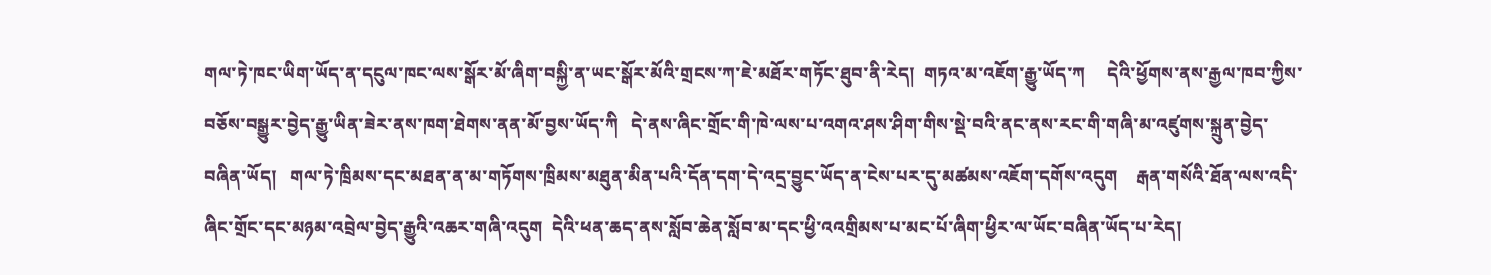གལ་ཏེ་ཁང་ཡིག་ཡོད་ན་དངུལ་ཁང་ལས་སྒོར་མོ་ཞིག་བསྐྱི་ན་ཡང་སྒོར་མོའི་གྲངས་ཀ་ཇེ་མཐོར་གཏོང་ཐུབ་ནི་རེད།  གཏའ་མ་འཇོག་རྒྱུ་ཡོད་ཀ     དེའི་ཕྱོགས་ནས་རྒྱལ་ཁབ་ཀྱིས་བཅོས་བསྒྱུར་བྱེད་རྒྱུ་ཡིན་ཟེར་ནས་ཁག་ཐེགས་ནན་མོ་བྱས་ཡོད་ཀི   དེ་ནས་ཞིང་གྲོང་གི་ཁེ་ལས་པ་འགའ་ཤས་ཤིག་གིས་སྡེ་བའི་ནང་ནས་རང་གི་གཞི་མ་འཛུགས་སྐྲུན་བྱེད་བཞིན་ཡོད།   གལ་ཏེ་ཁྲིམས་དང་མཐན་ན་མ་གཏོགས་ཁྲིམས་མཐུན་མིན་པའི་དོན་དག་དེ་འདྲ་བྱུང་ཡོད་ན་ངེས་པར་དུ་མཚམས་འཇོག་དགོས་འདུག    རྒན་གསོའི་ཐོན་ལས་འདི་ཞིང་གྲོང་དང་མཉམ་འབྲེལ་བྱེད་རྒྱུའི་འཆར་གཞི་འདུག  དེའི་ཕན་ཆད་ནས་སློབ་ཆེན་སློབ་མ་དང་ཕྱི་འའགྲིམས་པ་མང་པོ་ཞིག་ཕྱིར་ལ་ཡོང་བཞིན་ཡོད་པ་རེད།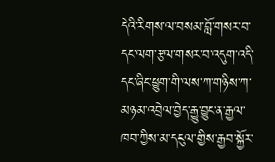དེའི་རིགས་ལ་བསམ་བློ་གསར་བ་དང་ལག་རྩལ་གསར་བ་འདུག་འདི་དང་ཞིང་ཕྱུག་གི་ལས་ཀ་གཉིས་ཀ་མཉམ་འབྲེལ་བྱེད་རྒྱུ་བྱུང་ན་རྒྱལ་ཁབ་ཀྱིས་མ་དངུལ་གྱིས་རྒྱབ་སྐྱོར་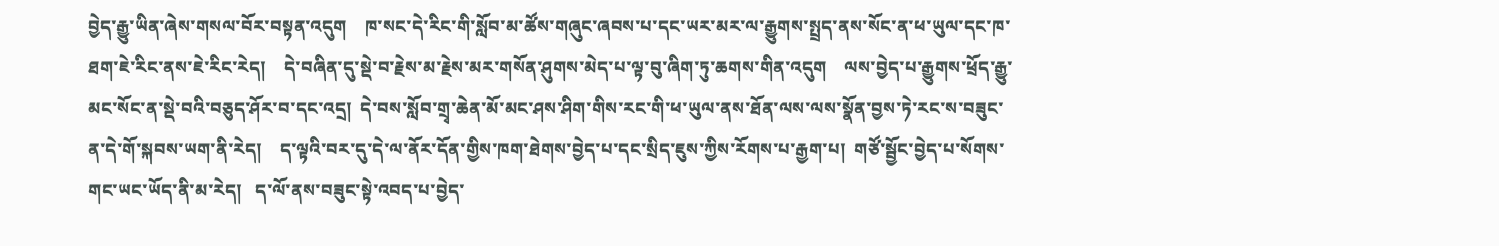བྱེད་རྒྱུ་ཡིན་ཞེས་གསལ་བོར་བསྟན་འདུག    ཁ་སང་དེ་རིང་གི་སློབ་མ་ཚོས་གཞུང་ཞབས་པ་དང་ཡར་མར་ལ་རྒྱུགས་སྤྲད་ནས་སོང་ན་ཕ་ཡུལ་དང་ཁ་ཐག་ཇེ་རིང་ནས་ཇེ་རིང་རེད།    དེ་བཞིན་དུ་སྡེ་བ་རྗེས་མ་རྗེས་མར་གསོན་ཤུགས་མེད་པ་ལྟ་བུ་ཞིག་ཏུ་ཆགས་གིན་འདུག    ལས་བྱེད་པ་རྒྱུགས་ཕྲོད་རྒྱུ་མང་སོང་ན་སྡེ་བའི་བཅུད་ཤོར་བ་དང་འདྲ།  དེ་བས་སློབ་གྲྭ་ཆེན་མོ་མང་ཤས་ཤིག་གིས་རང་གི་ཕ་ཡུལ་ནས་ཐོན་ལས་ལས་སྣོན་བྱས་ཏེ་རང་ས་བཟུང་ན་དེ་གོ་སྐབས་ཡག་ནི་རེད།    ད་ལྟའི་བར་དུ་དེ་ལ་ནོར་དོན་གྱིས་ཁག་ཐེགས་བྱེད་པ་དང་སྲིད་ཇུས་ཀྱིས་རོགས་པ་རྒྱག་པ།  གཙོ་སྦྱོང་བྱེད་པ་སོགས་གང་ཡང་ཡོད་ནི་མ་རེད།   ད་ལོ་ནས་བཟུང་སྟེ་འབད་པ་བྱེད་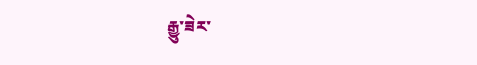རྒྱུ་ཟེར་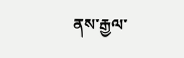ནས་རྒྱལ་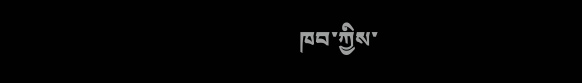ཁབ་ཀྱིས་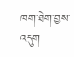ཁག་ཐེག་བྱས་འདུག